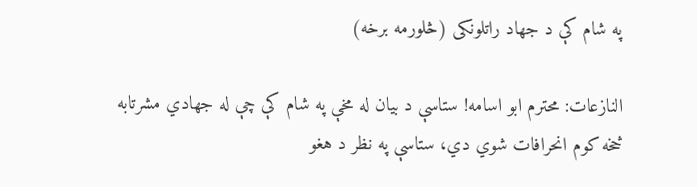په شام کې د جهاد راتلونکی (څلورمه برخه)

النازعات: محترم ابو اسامه! ستاسې د بیان له مخې په شام کې چې له جهادي مشرتابه څخه کوم انحرافات شوي دي، ستاسې په نظر د هغو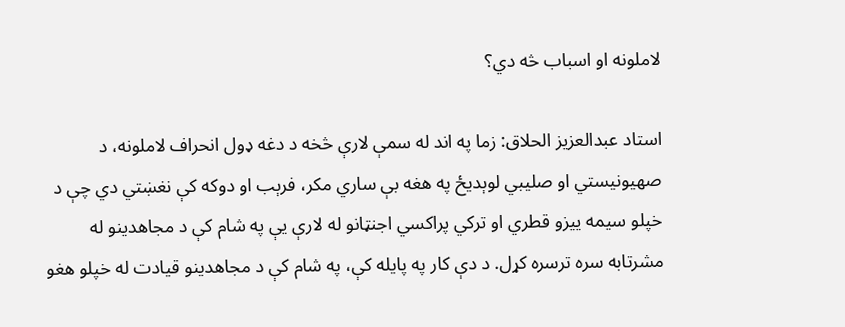لاملونه او اسباب څه دي؟

استاد عبدالعزیز الحلاق: زما په اند له سمې لارې څخه د دغه ډول انحراف لاملونه، د صهیونیستي او صلیبي لوېدیځ په هغه بې ساري مکر، فرېب او دوکه کې نغښتي دي چې د خپلو سیمه ییزو قطري او ترکي پراکسي اجنټانو له لارې یې په شام کې د مجاهدینو له مشرتابه سره ترسره کړل. د دې کار په پایله کې، په شام کې د مجاهدینو قیادت له خپلو هغو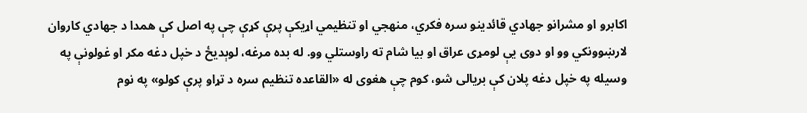اکابرو او مشرانو جهادي قائدینو سره فکري، منهجي او تنظيمي اړیکې پرې کړې چې په اصل کې همدا د جهادي کاروان لارښوونکي وو او دوی یې لومړی عراق او بیا شام ته راوستلي وو. له بده مرغه، لوېدیځ د خپل دغه مکر او غولونې په وسیله په خپل دغه پلان کې بریالی شو، کوم چې هغوی له «القاعده تنظیم سره د تړاو پرې کولو» په نوم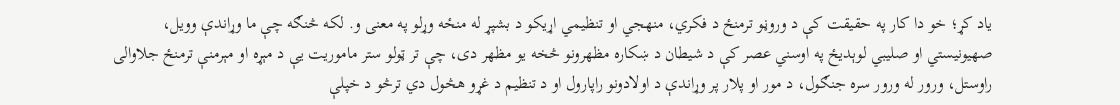یاد کړ؛ خو دا کار په حقیقت کې د وروڼو ترمنځ د فکري، منهجي او تنظيمي اړیکو د بشپړ له منځه وړلو په معنی و. لکه څنګه چې ما وړاندې وویل، صهیونیستي او صلیبي لوېدیځ په اوسني عصر کې د شیطان د ښکاره مظهرونو څخه یو مظهر دی، چې تر ټولو ستر ماموریت یې د مېړه او مېرمنې ترمنځ جلاوالی راوستل، ورور له ورور سره جنګول، د مور او پلار پر وړاندې د اولادونو راپارول او د تنظیم د غړو هڅول دي ترڅو د خپلې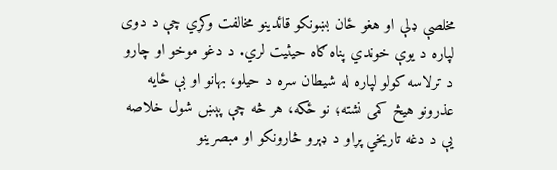مخلصې ډلې او هغو ځان بښونکو قائدینو مخالفت وکړي چې د دوی لپاره د یوې خوندي پناه ګاه حیثیت لري. د دغو موخو او چارو د ترلاسه کولو لپاره له شیطان سره د حیلو، بهانو او بې ځایه عذرونو هیڅ کمی نشته؛ نو ځکه، هر څه چې پېښ شول خلاصه یې د دغه تاریخي پړاو د ډېرو څارونکو او مبصرینو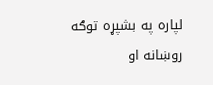لپاره په بشپړه توګه روښانه او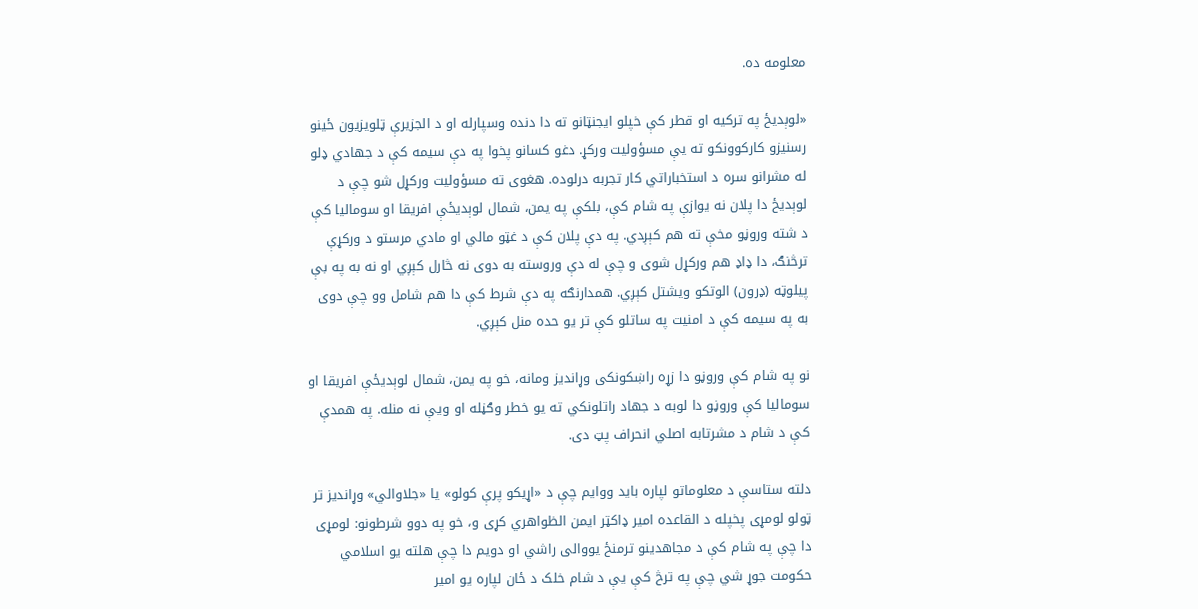معلومه ده.

«لوېدیځ په ترکیه او قطر کې خپلو ایجنټانو ته دا دنده وسپارله او د الجزیرې ټلویزیون ځینو رسنیزو کارکوونکو ته یې مسؤولیت ورکړ. دغو کسانو پخوا په دې سیمه کې د جهادي ډلو له مشرانو سره د استخباراتي کار تجربه درلوده. هغوی ته مسؤولیت ورکړل شو چې د لوېدیځ دا پلان نه یوازې په شام کې، بلکې په یمن، شمال لوېدیځې افریقا او سومالیا کې د شته وروڼو مخې ته هم کېږدي. په دې پلان کې د غټو مالي او مادي مرستو د ورکړې ترڅنګ، دا ډاډ هم ورکړل شوی و چې له دې وروسته به دوی نه څارل کېږي او نه به په بې پیلوټه (ډرون) الوتکو ویشتل کېږي. همدارنګه په دې شرط کې دا هم شامل وو چې دوی به په سیمه کې د امنیت په ساتلو کې تر یو حده منل کېږي.

نو په شام کې وروڼو دا زړه راښکونکی وړاندیز ومانه، خو په یمن، شمال لوېدیځې افریقا او سومالیا کې وروڼو دا لوبه د جهاد راتلونکي ته یو خطر وګڼله او ویې نه منله. په همدې کې د شام د مشرتابه اصلي انحراف پټ دی.

دلته ستاسې د معلوماتو لپاره باید ووایم چې د «اړیکو پرې کولو» یا «جلاوالي» وړاندیز تر ټولو لومړی پخپله د القاعده امیر ډاکټر ایمن الظواهري کړی و، خو په دوو شرطونو: لومړی دا چې په شام کې د مجاهدینو ترمنځ یووالی راشي او دویم دا چې هلته یو اسلامي حکومت جوړ شي چې په ترڅ کې یې د شام خلک د ځان لپاره یو امیر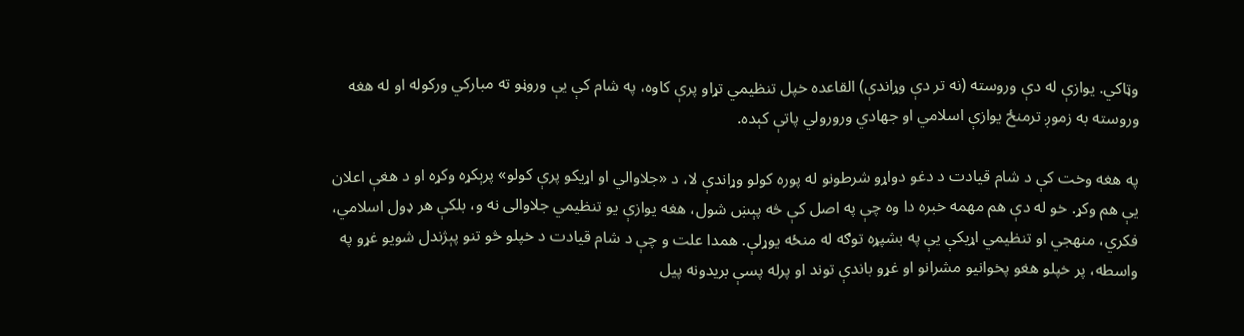وټاکي. یوازې له دې وروسته (نه تر دې وړاندې) القاعده خپل تنظیمي تړاو پرې کاوه، په شام کې یې وروڼو ته مبارکي ورکوله او له هغه وروسته به زموږ ترمنځ یوازې اسلامي او جهادي ورورولي پاتې کېده.

په هغه وخت کې د شام قیادت د دغو دواړو شرطونو له پوره کولو وړاندې لا، د «جلاوالي او اړیکو پرې کولو» پرېکړه وکړه او د هغې اعلان یې هم وکړ. خو له دې هم مهمه خبره دا وه چې په اصل کې څه پېښ شول، هغه یوازې یو تنظیمي جلاوالی نه و، بلکې هر ډول اسلامي، فکري، منهجي او تنظيمي اړیکې یې په بشپړه توګه له منځه یوړلې. همدا علت و چې د شام قیادت د خپلو څو تنو پېژندل شویو غړو په واسطه، پر خپلو هغو پخوانیو مشرانو او غړو باندې توند او پرله پسې بریدونه پیل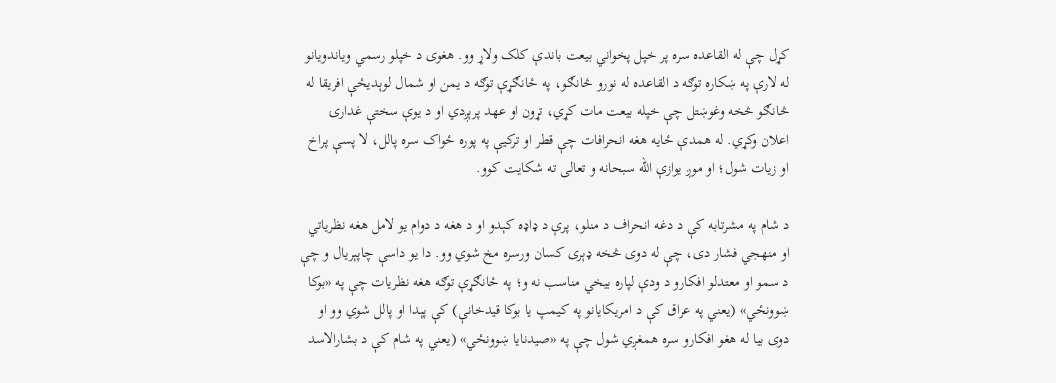کړل چې له القاعده سره پر خپل پخواني بیعت باندې کلک ولاړ وو. هغوی د خپلو رسمي ویاندویانو له لارې په ښکاره توګه د القاعده له نورو څانګو، په ځانګړې توګه د یمن او شمال لوېدیځې افریقا له څانګو څخه وغوښتل چې خپله بیعت مات کړي، تړون او عهد پرېږدي او د یوې سختې غدارۍ اعلان وکړي. له همدې ځایه هغه انحرافات چې قطر او ترکیې په پوره ځواک سره پالل، لا پسې پراخ او زیات شول؛ او موږ یوازې الله سبحانه و تعالی ته شکایت کوو.

د شام په مشرتابه کې د دغه انحراف د منلو، پرې د ډاډه کېدو او د هغه د دوام یو لامل هغه نظریاتي او منهجي فشار دی، چې له دوی څخه ډېری کسان ورسره مخ شوي وو. دا یو داسې چاپېریال و چې د سمو او معتدلو افکارو د ودې لپاره بیخي مناسب نه و؛ په ځانګړې توګه هغه نظریات چې په «بوکا ښوونځي» (یعني په عراق کې د امریکایانو په کیمپ یا بوکا قیدخانې) کې پېدا او پالل شوي وو او دوی بیا له هغو افکارو سره همغږي شول چې په «صیدنایا ښوونځي» (یعني په شام کې د بشارالاسد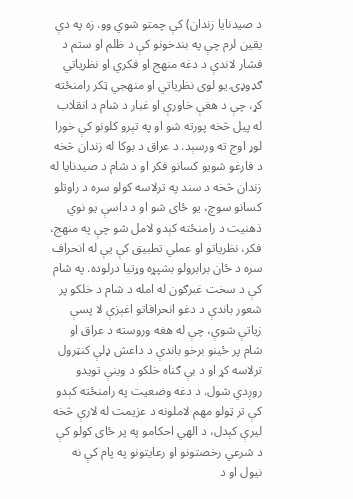د صیدنایا زندان) کې چمتو شوي وو. زه په دې یقین لرم چې په بندخونو کې د ظلم او ستم د فشار لاندې د دغه منهج او فکري او نظریاتي ګډوډۍ یو لوی نظریاتي او منهجي ټکر رامنځته کړ، چې د هغې خاورې او غبار د شام د انقلاب له پیل څخه پورته شو او په تېرو کلونو کې خورا لوړ اوج ته ورسېد. د عراق د بوکا له زندان څخه د فارغو شویو کسانو فکر او د شام د صیدنایا له زندان څخه د سند په ترلاسه کولو سره د راوتلو کسانو سوچ، یو ځای شو او د داسې یو نوي ذهنیت د رامنځته کېدو لامل شو چې په منهج، فکر، نظریاتو او عملي تطبیق کې یې له انحراف سره د ځان برابرولو بشپړه وړتیا درلوده. په شام کې د سخت غبرګون له امله د شام د خلکو پر شعور باندې د دغو انحرافاتو اغېزې لا پسې زیاتې شوې، چې له هغه وروسته د عراق او شام پر ځینو برخو باندې د داعش ډلې کنټرول ترلاسه کړ او د بې ګناه خلکو د وینې تویدو روږدي شول. د دغه وضعیت په رامنځته کېدو کې تر ټولو مهم لاملونه د عزیمت له لارې څخه لیرې کېدل، د الهي احکامو په پر ځای کولو کې د شرعي رخصتونو او رعایتونو په پام کې نه نیول او د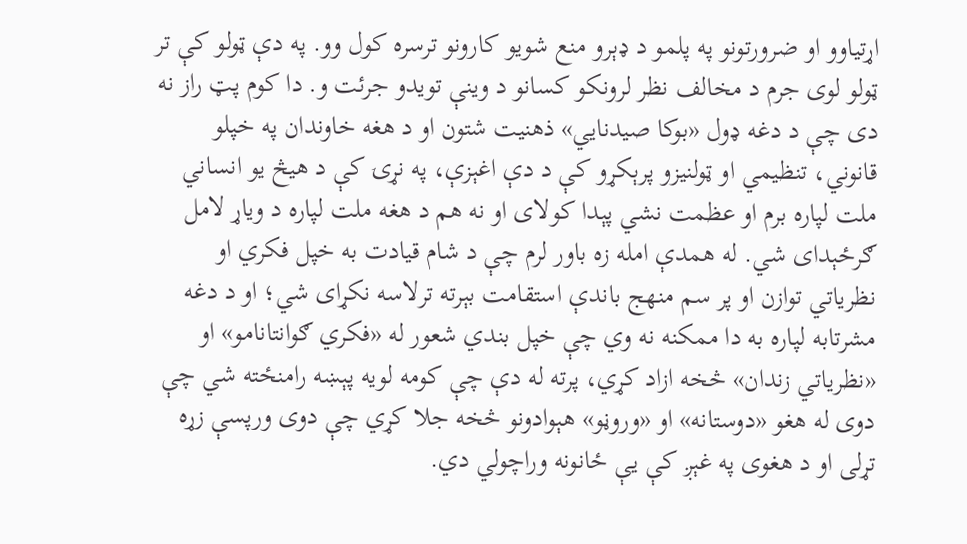اړتیاوو او ضرورتونو په پلمو د ډېرو منع شویو کارونو ترسره کول وو. په دې ټولو کې تر ټولو لوی جرم د مخالف نظر لرونکو کسانو د وینې تویدو جرئت و. دا کوم پټ راز نه دی چې د دغه ډول «بوکا صیدنایي» ذهنیت شتون او د هغه خاوندان په خپلو قانوني، تنظیمي او ټولنیزو پرېکړو کې د دې اغېزې، په نړۍ کې د هیڅ یو انساني ملت لپاره برم او عظمت نشي پېدا کولای او نه هم د هغه ملت لپاره د ویاړ لامل ګرځېدای شي. له همدې امله زه باور لرم چې د شام قیادت به خپل فکري او نظریاتي توازن او پر سم منهج باندې استقامت بېرته ترلاسه نکړای شي؛ او د دغه مشرتابه لپاره به دا ممکنه نه وي چې خپل بندي شعور له «فکري ګوانتانامو» او «نظریاتي زندان» څخه ازاد کړي، پرته له دې چې کومه لویه پېښه رامنځته شي چې دوی له هغو «دوستانه» او «وروڼو» هېوادونو څخه جلا کړي چې دوی ورپسې زړه تړلی او د هغوی په غېږ کې یې ځانونه وراچولي دي.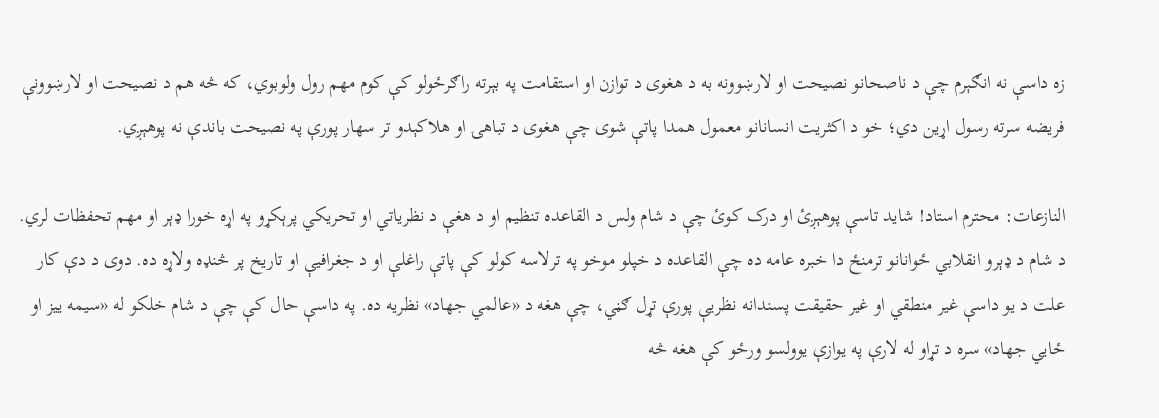زه داسې نه انګېرم چې د ناصحانو نصیحت او لارښوونه به د هغوی د توازن او استقامت په بېرته راګرځولو کې کوم مهم رول ولوبوي، که څه هم د نصيحت او لارښوونې فریضه سرته رسول اړین دي؛ خو د اکثریت انسانانو معمول همدا پاتې شوی چې هغوی د تباهۍ او هلاکېدو تر سهار پورې په نصیحت باندې نه پوهېږي.

النازعات: محترم استاد! شاید تاسې پوهېږئ او درک کوئ چې د شام ولس د القاعده تنظیم او د هغې د نظریاتي او تحریکي پرېکړو په اړه خورا ډېر او مهم تحفظات لري. د شام د ډېرو انقلابي ځوانانو ترمنځ دا خبره عامه ده چې القاعده د خپلو موخو په ترلاسه کولو کې پاتې راغلې او د جغرافیې او تاریخ پر څنډه ولاړه ده. دوی د دې کار علت د یو داسې غیر منطقي او غیر حقیقت پسندانه نظریې پورې تړل ګڼي، چې هغه د «عالمي جهاد» نظريه ده. په داسې حال کې چې د شام خلکو له «سیمه ییز او ځايي جهاد» سره د تړاو له لارې په یوازې یوولسو ورځو کې هغه څه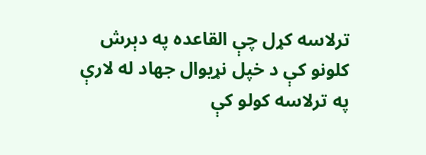ترلاسه کړل چې القاعده په دېرش کلونو کې د خپل نړیوال جهاد له لارې په ترلاسه کولو کې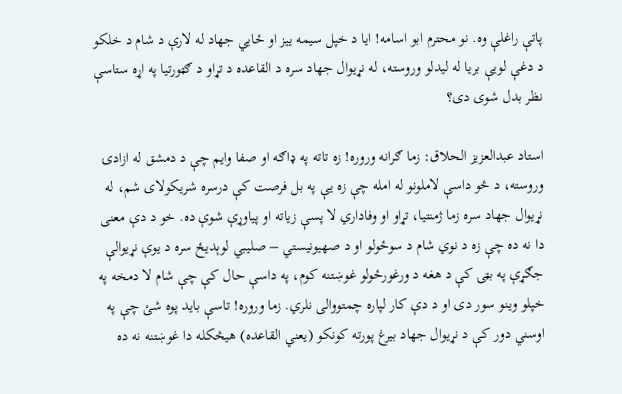پاتې راغلې وه. نو محترم ابو اسامه! ایا د خپل سیمه ییز او ځايي جهاد له لارې د شام د خلکو د دغې لویې بریا له لیدلو وروسته، له نړیوال جهاد سره د القاعده د تړاو د ګټورتیا په اړه ستاسې نظر بدل شوی دی؟

استاد عبدالعزیز الحلاق: زما ګرانه وروره! زه تاته په ډاګه او صفا وایم چې د دمشق له ازادۍ وروسته، د څو داسې لاملونو له امله چې زه یې په بل فرصت کې درسره شریکولای شم، له نړیوال جهاد سره زما ژمنتیا، تړاو او وفاداري لا پسې زیاته او پیاوړې شوې ده. خو د دې معنی دا نه ده چې زه د نوي شام د سوځولو او د صهیونیستي – صلیبي لوېدیځ سره د یوې نړیوالې جګړې په بټۍ کې د هغه د ورغورځولو غوښتنه کوم، په داسې حال کې چې شام لا دمخه په خپلو وینو سور دی او د دې کار لپاره چمتووالی نلري. زما وروره! تاسې باید پوه شئ چې په اوسني دور کې د نړیوال جهاد بیرغ پورته کونکو (یعني القاعده) هیڅکله دا غوښتنه نه ده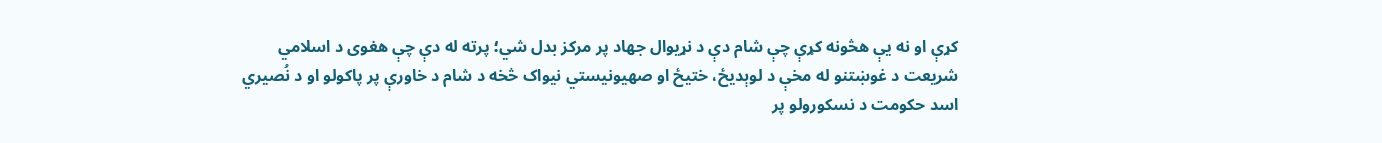کړې او نه یې هڅونه کړې چې شام دې د نړیوال جهاد پر مرکز بدل شي؛ پرته له دې چې هغوی د اسلامي شریعت د غوښتنو له مخې د لوېدیځ، ختیځ او صهیونیستي نیواک څخه د شام د خاورې پر پاکولو او د نُصیري اسد حکومت د نسکورولو پر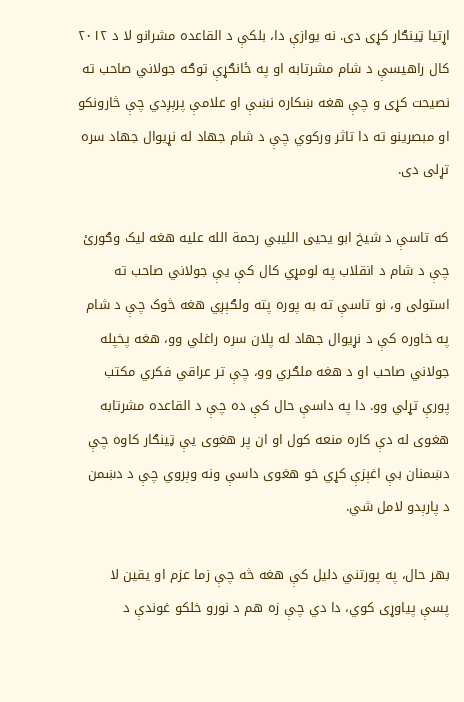اړتیا ټینګار کړی دی. نه یوازې دا، بلکې د القاعده مشرانو لا د ۲۰۱۲ کال راهیسې د شام مشرتابه او په ځانګړې توګه جولاني صاحب ته نصیحت کړی و چې هغه ښکاره نښې او علامې پرېږدي چې څارونکو او مبصرینو ته دا تاثر ورکوي چې د شام جهاد له نړیوال جهاد سره تړلی دی.

که تاسې د شیخ ابو یحیی اللیبي رحمة الله علیه هغه لیک وګورئ چې د شام د انقلاب په لومړي کال کې یې جولاني صاحب ته استولی و، نو تاسې ته به پوره پته ولګېږي هغه څوک چې د شام په خاوره کې د نړیوال جهاد له پلان سره راغلي وو، هغه پخپله جولاني صاحب او د هغه ملګري وو، چې تر عراقي فکري مکتب پورې تړلي وو. دا په داسې حال کې ده چې د القاعده مشرتابه هغوی له دې کاره منعه کول او ان پر هغوی یې ټینګار کاوه چې دښمنان بې اغېزې کړي خو هغوی داسې ونه وېروي چې د دښمن د پارېدو لامل شي.

بهر حال، په پورتني دلیل کې هغه څه چې زما عزم او یقین لا پسې پیاوړی کوي، دا دي چې زه هم د نورو خلکو غوندې د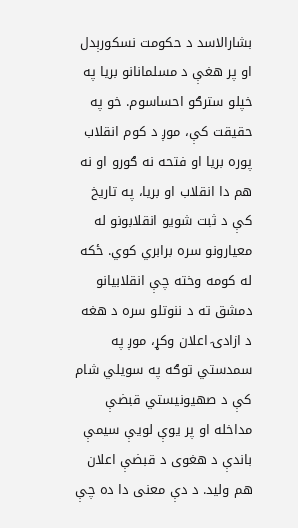بشارالاسد د حکومت نسکورېدل او پر هغې د مسلمانانو بریا په خپلو سترګو احساسوم. خو په حقیقت کې، موږ د کوم انقلاب پوره بریا او فتحه نه ګورو او نه هم دا انقلاب او بریا، په تاریخ کې د ثبت شويو انقلابونو له معیارونو سره برابري کوي. ځکه له کومه وخته چې انقلابیانو دمشق ته د ننوتلو سره د هغه د ازادۍ اعلان وکړ، موږ په سمدستي توګه په سویلي شام کې د صهیونیستي قبضې مداخله او پر یوې لویې سیمې باندې د هغوی د قبضې اعلان هم ولید. د دې معنی دا ده چې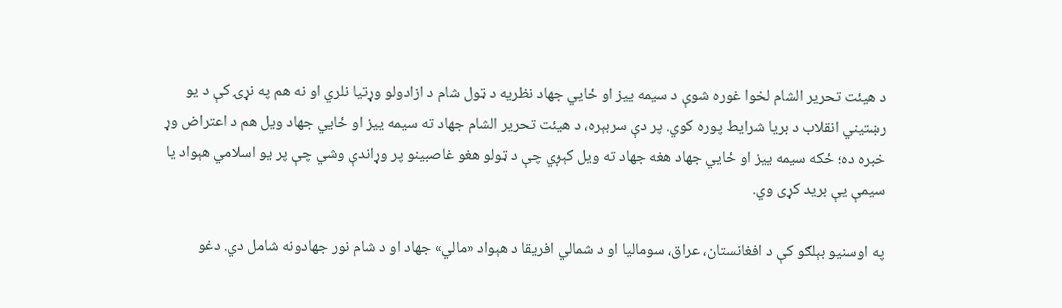د هیئت تحریر الشام لخوا غوره شوې د سیمه ییز او ځايي جهاد نظریه د ټول شام د ازادولو وړتیا نلري او نه هم په نړۍ کې د یو رښتیني انقلاب د بریا شرایط پوره کوي. پر دې سربېره، د هیئت تحریر الشام جهاد ته سیمه ییز او ځايي جهاد ویل هم د اعتراض وړ خبره ده؛ ځکه سیمه ییز او ځايي جهاد هغه جهاد ته ویل کېږي چې د ټولو هغو غاصبینو پر وړاندې وشي چې پر یو اسلامي هېواد یا سیمې یې برید کړی وي.

په اوسنیو بېلګو کې د افغانستان، عراق، سومالیا او د شمالي افریقا د هېواد «مالي» جهاد او د شام نور جهادونه شامل دي. دغو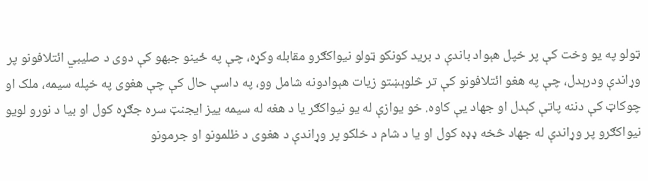ټولو په یو وخت کې پر خپل هېواد باندې د برید کونکو ټولو نیواکګرو مقابله وکړه، چې په ځینو جبهو کې دوی د صلیبي ائتلافونو پر وړاندې ودرېدل، چې په هغو ائتلافونو کې تر څلوېښتو زیات هېوادونه شامل وو، په داسې حال کې چې هغوی په خپله سیمه، ملک او چوکاټ کې دننه پاتې کېدل او جهاد یې کاوه. خو یوازې له یو نیواکګر یا د هغه له سیمه ییز ایجنټ سره جګړه کول او بیا د نورو لویو نیواکګرو پر وړاندې له جهاد څخه ډډه کول او یا د شام د خلکو پر وړاندې د هغوی د ظلمونو او جرمونو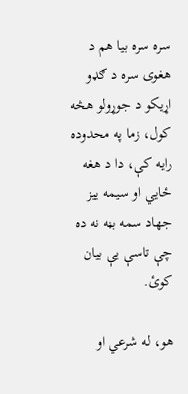سره سره بیا هم د هغوی سره د ګډو اړیکو د جوړولو هڅه کول، زما په محدوده رایه کې، دا د هغه ځايي او سیمه ییز جهاد سمه بڼه نه ده چې تاسې یې بیان کوئ.

هو، له شرعي او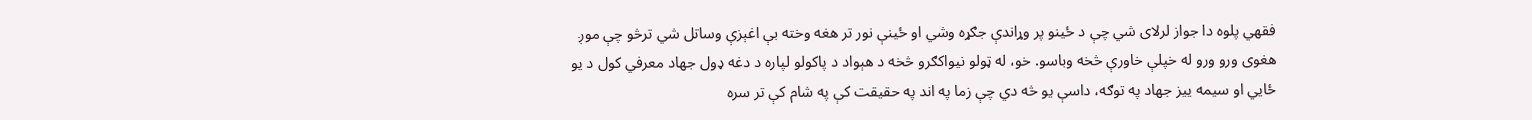فقهي پلوه دا جواز لرلای شي چې د ځینو پر وړاندې جګړه وشي او ځینې نور تر هغه وخته بې اغېزې وساتل شي ترڅو چې موږ هغوی ورو ورو له خپلې خاورې څخه وباسو. خو، له ټولو نیواکګرو څخه د هېواد د پاکولو لپاره د دغه ډول جهاد معرفي کول د یو ځايي او سیمه ییز جهاد په توګه، داسې یو څه دي چې زما په اند په حقیقت کې په شام کې تر سره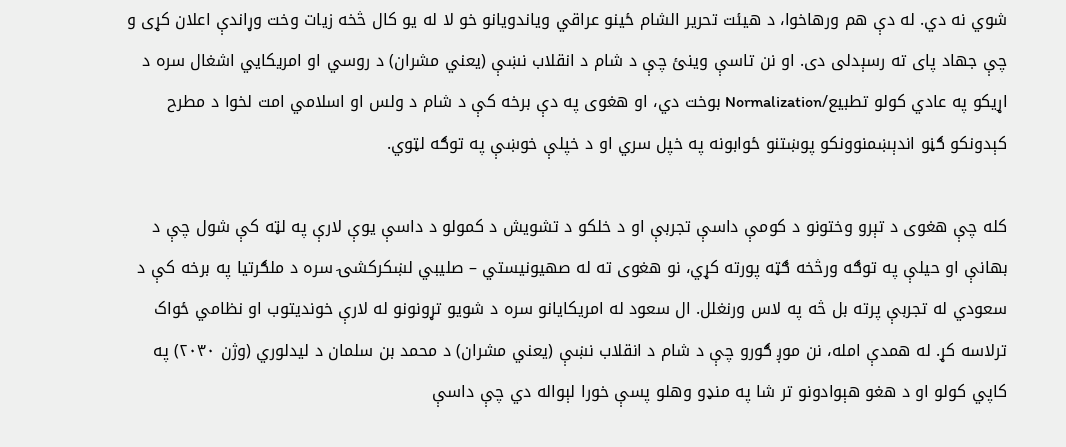شوي نه دي. له دې هم ورهاخوا، د هیئت تحریر الشام ځینو عراقي ویاندویانو خو لا له یو کال څخه زیات وخت وړاندې اعلان کړی و چې جهاد پای ته رسېدلی دی. او نن تاسې وینئ چې د شام د انقلاب نښې (یعني مشران) د روسي او امریکایي اشغال سره د اړیکو په عادي کولو تطبیع/Normalization بوخت دي، او هغوی په دې برخه کې د شام د ولس او اسلامي امت لخوا د مطرح کېدونکو ګڼو اندېښمنوونکو پوښتنو ځوابونه په خپل سري او د خپلې خوښې په توګه لټوي.

کله چې هغوی د تېرو وختونو د کومې داسې تجربې او د خلکو د تشویش د کمولو د داسې یوې لارې په لټه کې شول چې د بهانې او حیلې په توګه ورڅخه ګټه پورته کړي، نو هغوی ته له صهیونیستي – صلیبي لښکرکشۍ سره د ملګرتیا په برخه کې د سعودي له تجربې پرته بل څه په لاس ورنغلل. ال سعود له امریکایانو سره د شویو تړونونو له لارې خوندیتوب او نظامي ځواک ترلاسه کړ. له همدې امله، نن موږ ګورو چې د شام د انقلاب نښې (یعني مشران) د محمد بن سلمان د لیدلوري (وژن ۲۰۳۰) په کاپي کولو او د هغو هېوادونو تر شا په منډو وهلو پسې خورا لېواله دي چې داسې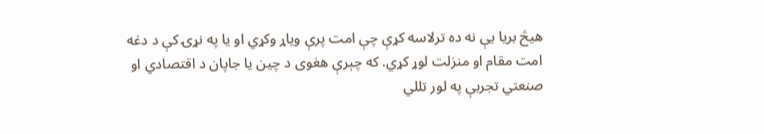هیڅ بریا یې نه ده ترلاسه کړې چې امت پرې ویاړ وکړي او یا په نړۍ کې د دغه امت مقام او منزلت لوړ کړي. که چېرې هغوی د چین یا جاپان د اقتصادي او صنعتي تجربې په لور تللي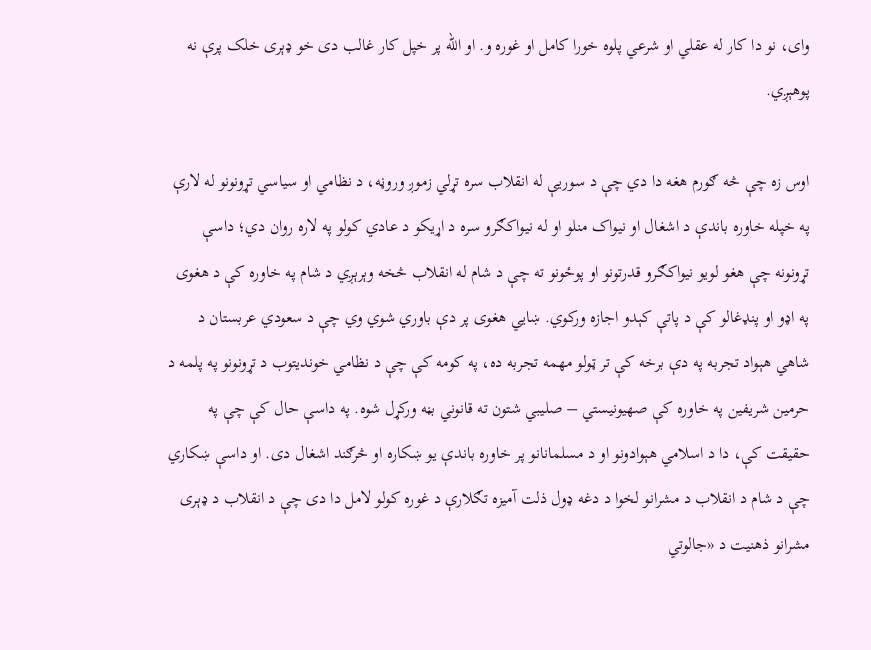وای، نو دا کار له عقلي او شرعي پلوه خورا کامل او غوره و. او الله پر خپل کار غالب دی خو ډېری خلک پرې نه پوهېږي.

اوس زه چې څه ګورم هغه دا دي چې د سوریې له انقلاب سره تړلي زموږ وروڼه، د نظامي او سیاسي تړونونو له لارې په خپله خاوره باندې د اشغال او نیواک منلو او له نیواکګرو سره د اړیکو د عادي کولو په لاره روان دي؛ داسې تړونونه چې هغو لویو نیواکګرو قدرتونو او پوځونو ته چې د شام له انقلاب څخه وېرېږي د شام په خاوره کې د هغوی په اډو او پنډغالو کې د پاتې کېدو اجازه ورکوي. ښايي هغوی پر دې باوري شوي وي چې د سعودي عربستان د شاهي هېواد تجربه په دې برخه کې تر ټولو مهمه تجربه ده، په کومه کې چې د نظامي خوندیتوب د تړونونو په پلمه د حرمین شریفین په خاوره کې صهیونیستي – صلیبي شتون ته قانوني بڼه ورکړل شوه. په داسې حال کې چې په حقیقت کې، دا د اسلامي هېوادونو او د مسلمانانو پر خاوره باندې یو ښکاره او څرګند اشغال دی. او داسې ښکاري چې د شام د انقلاب د مشرانو لخوا د دغه ډول ذلت آمیزه تګلارې د غوره کولو لامل دا دی چې د انقلاب د ډېری مشرانو ذهنیت د «جالوتي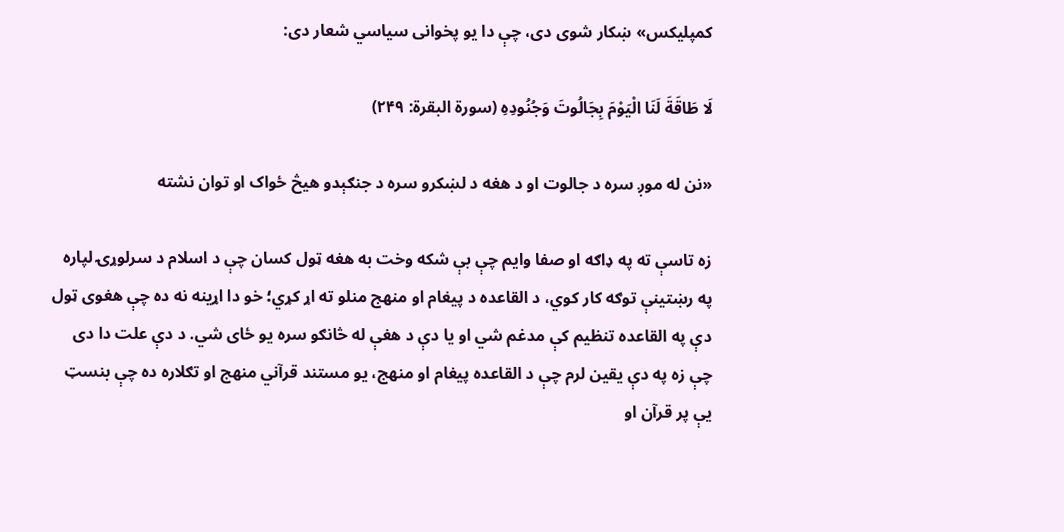کمپلیکس» ښکار شوی دی، چې دا یو پخوانی سیاسي شعار دی:

لَا طَاقَةَ لَنَا الْيَوْمَ بِجَالُوتَ وَجُنُودِهِ (سورۃ البقرة: ۲۴۹)

«نن له موږ سره د جالوت او د هغه د لښکرو سره د جنګېدو هیڅ ځواک او توان نشته

زه تاسې ته په ډاګه او صفا وایم چې بې شکه وخت به هغه ټول کسان چې د اسلام د سرلوړۍ لپاره په رښتینې توګه کار کوي، د القاعده د پیغام او منهج منلو ته اړ کړي؛ خو دا اړینه نه ده چې هغوی ټول دې په القاعده تنظیم کې مدغم شي او یا دې د هغې له څانګو سره یو ځای شي. د دې علت دا دی چې زه په دې یقین لرم چې د القاعده پیغام او منهج، یو مستند قرآني منهج او تګلاره ده چې بنسټ یې پر قرآن او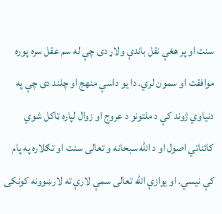سنت او پر هغې نقل باندې ولاړ دی چې له سم عقل سره پوره موافقت او سمون لري. دا یو داسې منهج او چلند دی چې په دنیاوي ژوند کې د ملتونو د عروج او زوال لپاره ټاکل شوي کائناتي اصول او د الله سبحانه و تعالی سنت او تګلاره په پام کې نیسي. او یوازې الله تعالی سمې لارې ته لارښوونه کونکی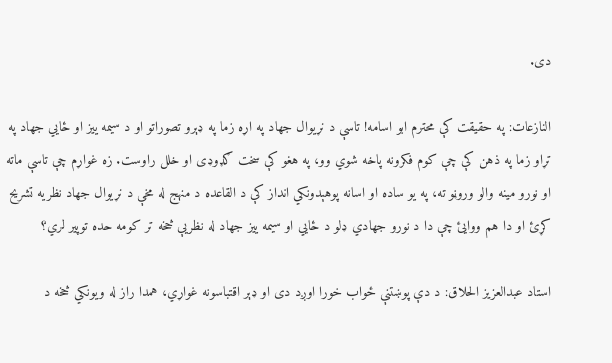دی.

النازعات: په حقیقت کې محترم ابو اسامه! تاسې د نړیوال جهاد په اړه زما په ډېرو تصوراتو او د سیمه ییز او ځايي جهاد په تړاو زما په ذهن کې چې کوم فکرونه پاخه شوي وو، په هغو کې سخت ګډوډی او خلل راوست. زه غواړم چې تاسې ماته او نورو مینه والو وروڼو ته، په یو ساده او اسانه پوهېدونکي انداز کې د القاعده د منهج له مخې د نړیوال جهاد نظریه تشریح کړئ او دا هم ووایئ چې دا د نورو جهادي ډلو د ځايي او سیمه ییز جهاد له نظریې څخه تر کومه حده توپیر لري؟

استاد عبدالعزیز الحلاق: د دې پوښتنې ځواب خورا اوږد دی او ډېر اقتباسونه غواړي، همدا راز له ویونکي څخه د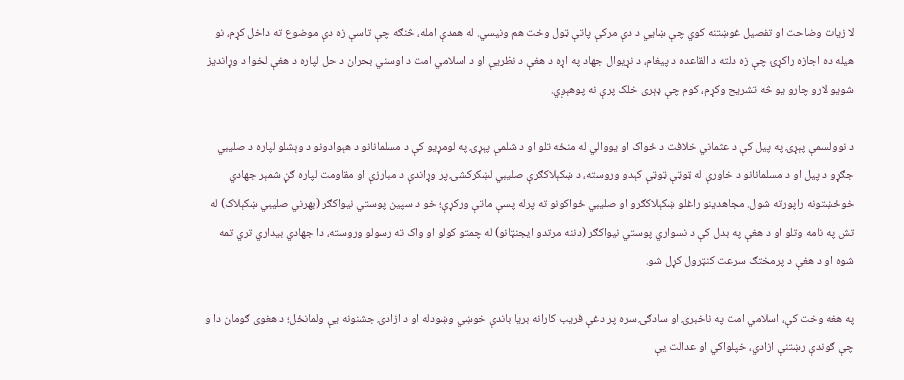لا زیات وضاحت او تفصیل غوښتنه کوي چې ښایي د دې مرکې پاتې ټول وخت هم ونیسي. له همدې امله، څنګه چې تاسې زه دې موضوع ته داخل کړم، نو هیله ده اجازه راکړئ چې زه دلته د القاعده د پیغام، د نړیوال جهاد په اړه د هغې د نظریې او د اسلامي امت د اوسني بحران د حل لپاره د هغې لخوا د وړاندیز شویو لارو چارو یو څه تشریح وکړم، کوم چې ډېری خلک پرې نه پوهېږي.

د نوولسمې پېړۍ په پیل کې د عثماني خلافت د ځواک او یووالي له منځه تلو او د شلمې پېړۍ په لومړیو کې د مسلمانانو د هېوادونو د وېشلو لپاره د صلیبي جګړو د پیل او د مسلمانانو د خاورې له ټوټې ټوټې کېدو وروسته، د ښکېلاکګرې صلیبي لښکرکشۍ پر وړاندې د مبارزې او مقاومت لپاره ګڼ شمېر جهادي خوځښتونه راپورته شول. مجاهدینو راغلو ښکېلاکګرو او صلیبي ځواکونو ته پرله پسې ماتې ورکړې؛ خو د سپین پوستي نیواکګر (بهرني صلیبي ښکېلاک) له تش په نامه وتلو او د هغې په بدل کې د نسواري پوستي نیواکګر (دننه مرتدو ایجنټانو) له چمتو کولو او واک ته رسولو وروسته، دا جهادي بیداري تري تمه شوه او د هغې د پرمختګ سرعت کنټرول کړل شو.

په هغه وخت کې، اسلامي امت په ناخبرۍ او سادګۍ سره پر دغې فریب کارانه بریا باندې خوښي وښودله او د ازادۍ جشنونه یې ولمانځل؛ د هغوی ګومان دا و چې ګوندې رښتنې ازادي، خپلواکي او عدالت یې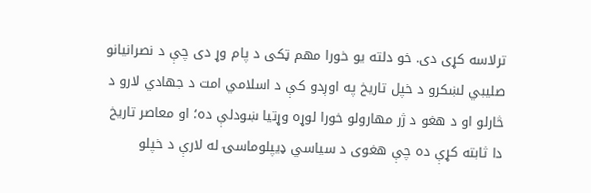ترلاسه کړی دی. خو دلته یو خورا مهم ټکی د پام وړ دی چې د نصرانیانو صلیبي لښکرو د خپل تاریخ په اوږدو کې د اسلامي امت د جهادي لارو د څارلو او د هغو د ژر مهارولو خورا لوړه وړتیا ښودلې ده؛ او معاصر تاریخ دا ثابته کړې ده چې هغوی د سیاسي ډیپلوماسۍ له لارې د خپلو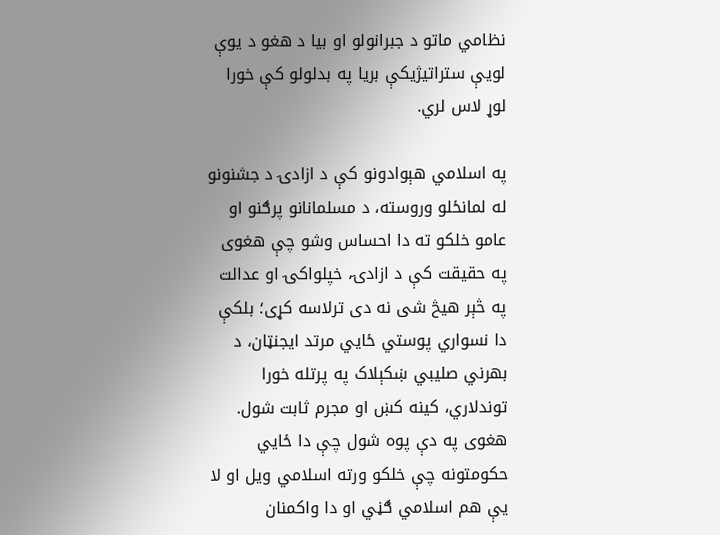نظامي ماتو د جبرانولو او بیا د هغو د یوې لویې ستراتیژیکې بریا په بدلولو کې خورا لوړ لاس لري.

په اسلامي هېوادونو کې د ازادۍ د جشنونو له لمانځلو وروسته، د مسلمانانو پرګنو او عامو خلکو ته دا احساس وشو چې هغوی په حقیقت کې د ازادۍ، خپلواکۍ او عدالت په څېر هیڅ شی نه دی ترلاسه کړی؛ بلکې دا نسواري پوستي ځايي مرتد ایجنټان، د بهرني صلیبي ښکېلاک په پرتله خورا توندلاري، کینه کښ او مجرم ثابت شول. هغوی په دې پوه شول چې دا ځايي حکومتونه چې خلکو ورته اسلامي ویل او لا یې هم اسلامي ګڼي او دا واکمنان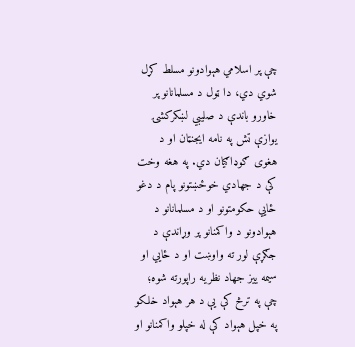چې پر اسلامي هېوادونو مسلط کړل شوي دي، دا ټول د مسلمانانو پر خاورو باندې د صلیبي لښکرکشۍ یوازې تش په نامه ایجنټان او د هغوی ګوډاګیان دي. په هغه وخت کې د جهادي خوځښتونو پام د دغو ځايي حکومتونو او د مسلمانانو د هېوادونو د واکمنانو پر وړاندې د جګړې لور ته واوښت او د ځايي او سیمه ییز جهاد نظریه راپورته شوه؛ چې په ترڅ کې یې د هر هېواد خلکو په خپل هېواد کې له خپلو واکمنانو او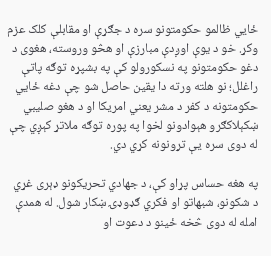ځايي ظالمو حکومتونو سره د جګړې او مقابلې کلک عزم وکړ. خو د یوې اوږدې مبارزې او هڅو وروسته، هغوی د دغو حکومتونو په نسکورولو کې په بشپړه توګه پاتې راغلل؛ نو هلته ورته دا یقین حاصل شو چې دغه ځايي حکومتونه د کفر د مشر یعني امریکا او د هغو صلیبي ښکېلاکګرو هېوادونو لخوا په پوره توګه ملاتړ کېږي چې له دوی سره یې تړونونه کړي دي.

په هغه حساس پړاو کې، د جهادي تحریکونو ډېری غړي د شکونو، شبهاتو او فکري ګډوډۍ ښکار شول. له همدې امله له دوی څخه ځینو د دعوت او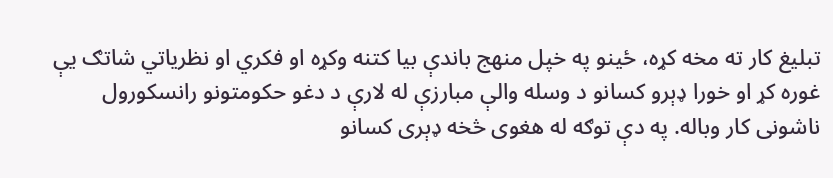تبلیغ کار ته مخه کړه، ځینو په خپل منهج باندې بیا کتنه وکړه او فکري او نظریاتي شاتګ یې غوره کړ او خورا ډېرو کسانو د وسله والې مبارزې له لارې د دغو حکومتونو رانسکورول ناشونی کار وباله. په دې توګه له هغوی څخه ډېری کسانو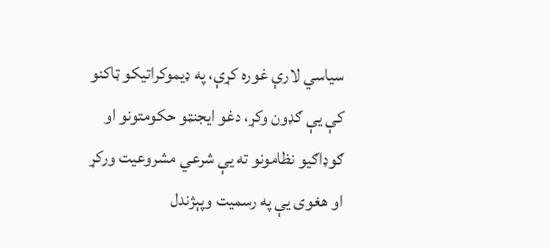سیاسي لارې غوره کړې، په ډیموکراتیکو ټاکنو کې یې ګډون وکړ، دغو ایجنټو حکومتونو او ګوډاګیو نظامونو ته یې شرعي مشروعیت ورکړ او هغوی یې په رسمیت وپېژندل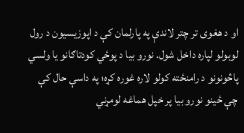او د هغوی تر چتر لاندې په پارلمان کې د اپوزیسیون د رول لوبولو لپاره داخل شول. نورو بیا د پوځي کودتاګانو یا ولسي پاڅونونو د رامنځته کولو لاره غوره کړه؛ په داسې حال کې چې ځینو نورو بیا پر خپل هماغه لومړني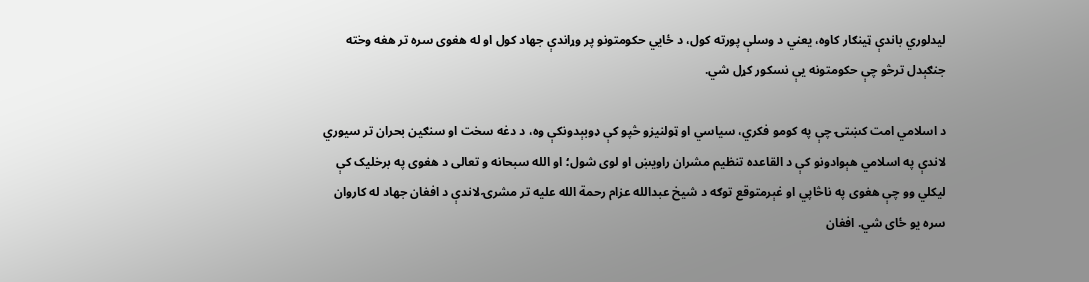لیدلوري باندې ټینګار کاوه، یعني د وسلې پورته کول، د ځايي حکومتونو پر وړاندې جهاد کول او له هغوی سره تر هغه وخته جنګېدل ترڅو چې حکومتونه یې نسکور کړل شي.

د اسلامي امت کښتۍ چې په کومو فکري، سیاسي او ټولنیزو څپو کې ډوبېدونکې وه، د دغه سخت او سنګین بحران تر سیوري لاندې په اسلامي هېوادونو کې د القاعده تنظیم مشران راویښ او لوی شول؛ او الله سبحانه و تعالی د هغوی په برخلیک کې لیکلي وو چې هغوی په ناڅاپي او غېرمتوقع توګه د شیخ عبدالله عزام رحمة الله علیه تر مشرۍ لاندې د افغان جهاد له کاروان سره یو ځای شي. افغان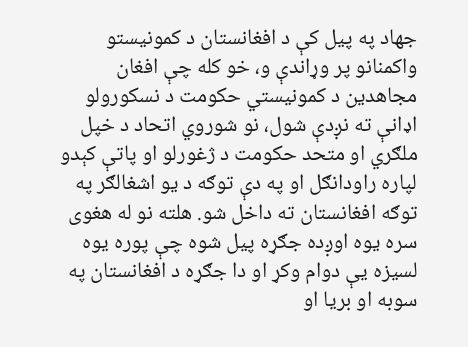جهاد په پیل کې د افغانستان د کمونیستو واکمنانو پر وړاندې و، خو کله چې افغان مجاهدین د کمونیستي حکومت د نسکورولو اډانې ته نږدې شول، نو شوروي اتحاد د خپل ملګري او متحد حکومت د ژغورلو او پاتې کېدو لپاره راودانګل او په دې توګه د یو اشغالګر په توګه افغانستان ته داخل شو. هلته نو له هغوی سره یوه اوږده جګړه پیل شوه چې پوره یوه لسیزه یې دوام وکړ او دا جګړه د افغانستان په سوبه او بریا او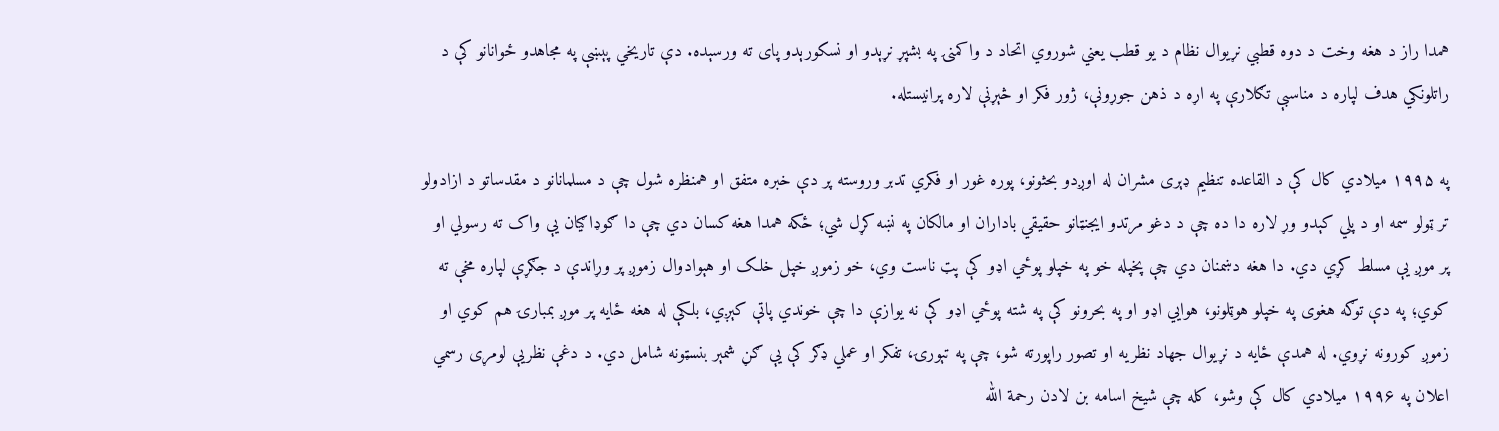همدا راز د هغه وخت د دوه قطبي نړیوال نظام د یو قطب یعني شوروي اتحاد د واکمنۍ په بشپړ نړېدو او نسکورېدو پای ته ورسېده. دې تاریخي پېښې په مجاهدو ځوانانو کې د راتلونکي هدف لپاره د مناسبې تګلارې په اړه د ذهن جوړونې، ژور فکر او څېړنې لاره پرانیستله.

په ۱۹۹۵ میلادي کال کې د القاعده تنظیم ډېری مشران له اوږدو بحثونو، پوره غور او فکري تدبر وروسته پر دې خبره متفق او همنظره شول چې د مسلمانانو د مقدساتو د ازادولو تر ټولو سمه او د پلي کېدو وړ لاره دا ده چې د دغو مرتدو ایجنټانو حقیقي باداران او مالکان په نښه کړل شي؛ ځکه همدا هغه کسان دي چې دا ګوډاګیان یې واک ته رسولي او پر موږ یې مسلط کړي دي. دا هغه دښمنان دي چې پخپله خو په خپلو پوځي اډو کې پټ ناست وي، خو زموږ خپل خلک او هېوادوال زموږ پر وړاندې د جګړې لپاره مخې ته کوي؛ په دې توګه هغوی په خپلو هوټلونو، هوایي اډو او په بحرونو کې په شته پوځي اډو کې نه یوازې دا چې خوندي پاتې کېږي، بلکې له هغه ځایه پر موږ بمبارۍ هم کوي او زموږ کورونه نړوي. له همدې ځایه د نړیوال جهاد نظریه او تصور راپورته شو، چې په تېورۍ، تفکر او عملي ډګر کې یې ګڼ شمېر بنسټونه شامل دي. د دغې نظریې لومړی رسمي اعلان په ۱۹۹۶ میلادي کال کې وشو، کله چې شیخ اسامه بن لادن رحمة الله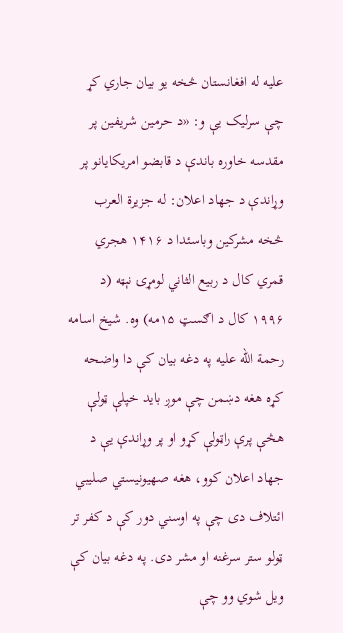علیه له افغانستان څخه یو بیان جاري کړ چې سرلیک یې و: «د حرمین شریفین پر مقدسه خاوره باندې د قابضو امریکایانو پر وړاندې د جهاد اعلان: له جزیرة العرب څخه مشرکین وباسئدا د ۱۴۱۶ هجري قمري کال د ربیع الثاني لومړۍ نېټه (د ۱۹۹۶ کال د اګسټ ۱۵مه) وه. شیخ اسامه رحمة الله علیه په دغه بیان کې دا واضحه کړه هغه دښمن چې موږ باید خپلې ټولې هڅې پرې راټولې کړو او پر وړاندې یې د جهاد اعلان کوو، هغه صهیونیستي صلیبي ائتلاف دی چې په اوسني دور کې د کفر تر ټولو ستر سرغنه او مشر دی. په دغه بیان کې ویل شوي وو چې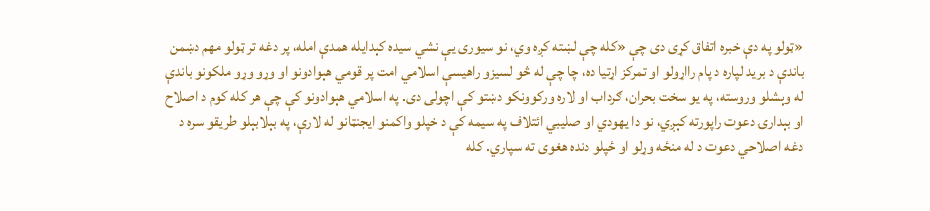«ټولو په دې خبره اتفاق کړی دی چې «کله چې لښته کږه وي، نو سیوری یې نشي سیده کېدایله همدې امله، پر دغه تر ټولو مهم دښمن باندې د برید لپاره د پام رااړولو او تمرکز اړتیا ده، چا چې له څو لسیزو راهیسې اسلامي امت پر قومي هېوادونو او وړو وړو ملکونو باندې له وېشلو وروسته، په یو سخت بحران، ګرداب او لاره ورکوونکو دښتو کې اچولی دی. په اسلامي هېوادونو کې چې هر کله کوم د اصلاح او بېدارۍ دعوت راپورته کېږي، نو دا یهودي او صلیبي ائتلاف په سیمه کې د خپلو واکمنو ایجنټانو له لارې، په بېلابېلو طریقو سره د دغه اصلاحي دعوت د له منځه وړلو او ځپلو دنده هغوی ته سپاري. کله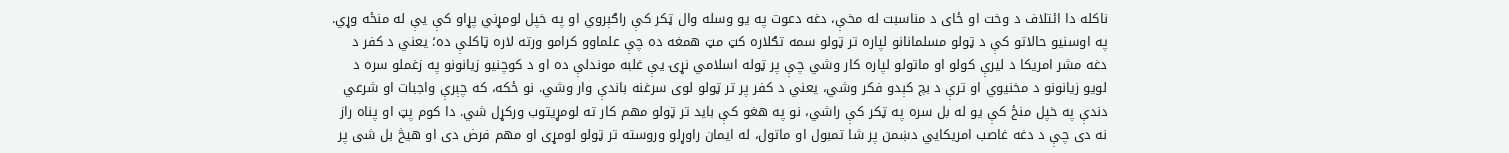ناکله دا ائتلاف د وخت او ځای د مناسبت له مخې، دغه دعوت په یو وسله وال ټکر کې راګېروي او په خپل لومړني پړاو کې یې له منځه وړي. په اوسنیو حالاتو کې د ټولو مسلمانانو لپاره تر ټولو سمه تګلاره کټ مټ همغه ده چې علماوو کرامو ورته لاره ټاکلې ده؛ یعني د کفر د دغه مشر امریکا د لیرې کولو او ماتولو لپاره کار وشي چې پر ټوله اسلامي نړۍ یې غلبه موندلې ده او د کوچنیو زیانونو په زغملو سره د لویو زیانونو د مخنیوي او ترې د بچ کېدو فکر وشي، یعني د کفر پر تر ټولو لوی سرغنه باندې وار وشي. نو ځکه، که چېرې واجبات او شرعي دندې په خپل منځ کې یو له بل سره په ټکر کې راشي، نو په هغو کې باید تر ټولو مهم کار ته لومړیتوب ورکړل شي. دا کوم پټ او پناه راز نه دی چې د دغه غاصب امریکایي دښمن پر شا تمبول او ماتول، له ایمان راوړلو وروسته تر ټولو لومړی او مهم فرض دی او هیڅ بل شی پر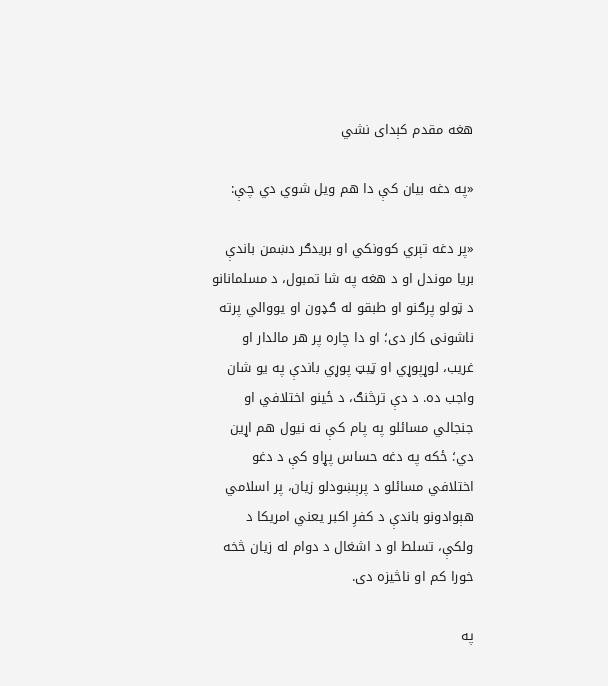هغه مقدم کېدای نشي

«په دغه بیان کې دا هم ویل شوي دي چې:

«پر دغه تېري کوونکي او بریدګر دښمن باندې بریا موندل او د هغه په شا تمبول، د مسلمانانو د ټولو پرګنو او طبقو له ګډون او یووالي پرته ناشونی کار دی؛ او دا چاره پر هر مالدار او غریب، لوړپوړي او ټیټ‌ پوړي باندې په یو شان واجب ده. د دې ترڅنګ، د ځینو اختلافي او جنجالي مسائلو په پام کې نه نیول هم اړین دي؛ ځکه په دغه حساس پړاو کې د دغو اختلافي مسائلو د پرېښودلو زیان، پر اسلامي هېوادونو باندې د کفرِ اکبر یعني امریکا د ولکې، تسلط او د اشغال د دوام له زیان څخه خورا کم او ناڅیزه دی.

په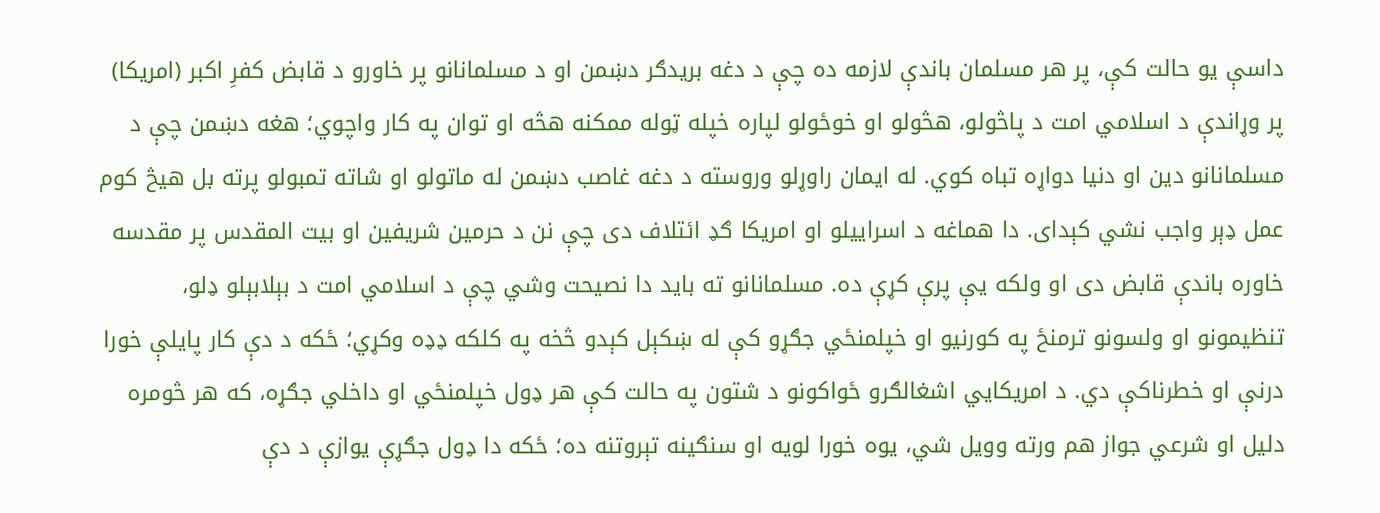داسې یو حالت کې، پر هر مسلمان باندې لازمه ده چې د دغه بریدګر دښمن او د مسلمانانو پر خاورو د قابض کفرِ اکبر (امریکا) پر وړاندې د اسلامي امت د پاڅولو، هڅولو او خوځولو لپاره خپله ټوله ممکنه هڅه او توان په کار واچوي؛ هغه دښمن چې د مسلمانانو دین او دنیا دواړه تباه کوي. له ایمان راوړلو وروسته د دغه غاصب دښمن له ماتولو او شاته تمبولو پرته بل هیڅ کوم عمل ډېر واجب نشي کېدای. دا هماغه د اسراییلو او امریکا ګډ ائتلاف دی چې نن د حرمین شریفین او بیت المقدس پر مقدسه خاوره باندې قابض دی او ولکه یې پرې کړې ده. مسلمانانو ته باید دا نصیحت وشي چې د اسلامي امت د بېلابېلو ډلو، تنظیمونو او ولسونو ترمنځ په کورنیو او خپلمنځي جګړو کې له ښکېل کېدو څخه په کلکه ډډه وکړي؛ ځکه د دې کار پایلې خورا درنې او خطرناکې دي. د امریکایي اشغالګرو ځواکونو د شتون په حالت کې هر ډول خپلمنځي او داخلي جګړه، که هر څومره دلیل او شرعي جواز هم ورته وویل شي، یوه خورا لویه او سنګینه تېروتنه ده؛ ځکه دا ډول جګړې یوازې د دې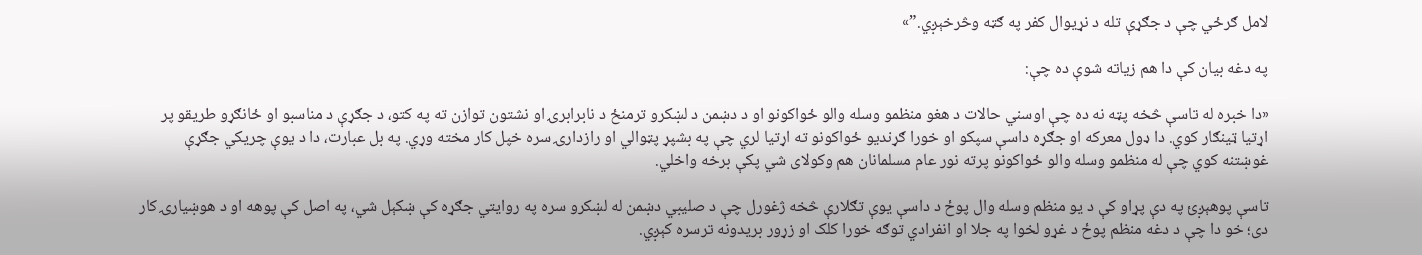لامل ګرځي چې د جګړې تله د نړیوال کفر په ګټه وڅرخېږي.”»

په دغه بیان کې دا هم زیاته شوې ده چې:

«دا خبره له تاسې څخه پټه نه ده چې اوسني حالات د هغو منظمو وسله والو ځواکونو او د دښمن د لښکرو ترمنځ د نابرابرۍ او نشتون توازن ته په کتو، د جګړې د مناسبو او ځانګړو طریقو پر اړتیا ټینګار کوي. دا ډول معرکه او جګړه داسې سپکو او خورا ګړندیو ځواکونو ته اړتیا لري چې په بشپړ پټوالي او رازدارۍ سره خپل کار مخته وړي. په بل عبارت، دا د یوې چریکي جګړې غوښتنه کوي چې له منظمو وسله والو ځواکونو پرته نور عام مسلمانان هم وکولای شي پکې برخه واخلي.

تاسې پوهېږئ په دې پړاو کې د یو منظم وسله وال پوځ د داسې یوې تګلارې څخه ژغورل چې د صلیبي دښمن له لښکرو سره په روایتي جګړه کې ښکېل شي، په اصل کې پوهه او د هوښیارۍ کار دی؛ خو دا چې د دغه منظم پوځ د غړو لخوا په جلا او انفرادي توګه خورا کلک او زړور بریدونه ترسره کېږي.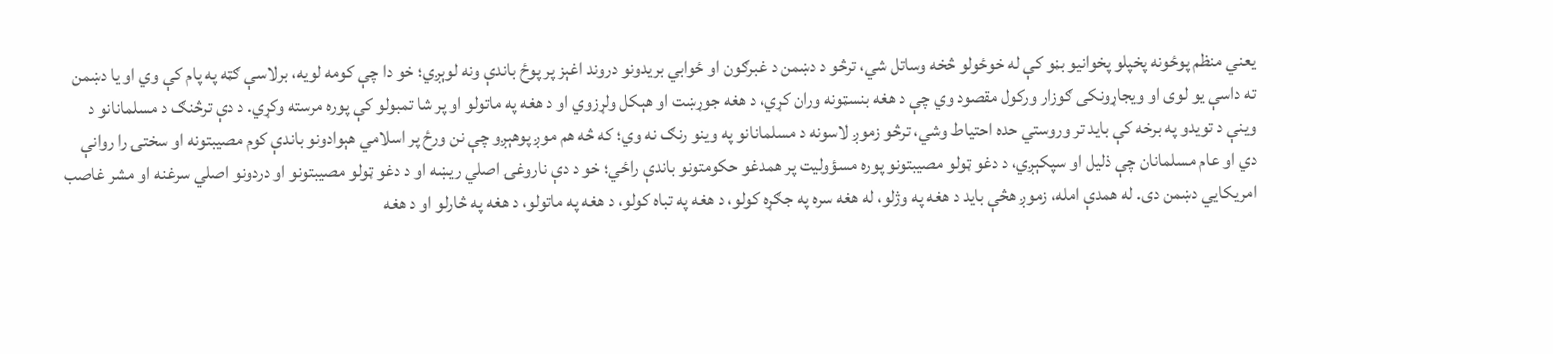یعني منظم پوځونه پخپلو پخوانیو بڼو کې له خوځولو څخه وساتل شي، ترڅو د دښمن د غبرګون او ځوابي بریدونو دروند اغېز پر پوځ باندې ونه لوېږي؛ خو دا چې کومه لویه، برلاسې ګټه په پام کې وي او یا دښمن ته داسې یو لوی او ویجاړونکی ګوزار ورکول مقصود وي چې د هغه بنسټونه وران کړي، د هغه جوړښت او هېکل ولړزوي او د هغه په ماتولو او پر شا تمبولو کې پوره مرسته وکړي. د دې ترڅنګ د مسلمانانو د وینې د تویدو په برخه کې باید تر وروستي حده احتیاط وشي، ترڅو زموږ لاسونه د مسلمانانو په وینو رنګ نه وي؛ که څه هم موږ پوهېږو چې نن ورځ پر اسلامي هېوادونو باندې کوم مصیبتونه او سختۍ را روانې دي او عام مسلمانان چې ذلیل او سپکېږي، د دغو ټولو مصیبتونو پوره مسؤولیت پر همدغو حکومتونو باندې راځي؛ خو د دې ناروغۍ اصلي ریښه او د دغو ټولو مصیبتونو او دردونو اصلي سرغنه او مشر غاصب امریکایي دښمن دی. له همدې امله، زموږ هڅې باید د هغه په وژلو، له هغه سره په جګړه کولو، د هغه په تباه کولو، د هغه په ماتولو، د هغه په څارلو او د هغه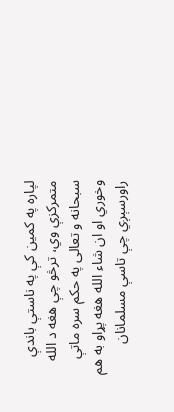لپاره په کمین کې په ناستې باندې متمرکزې وي، ترڅو چې هغه د الله سبحانه و تعالی په حکم سره ماتې وخوري او ان شاء الله هغه پړاو به هم راورسېږي چې تاسې مسلمانان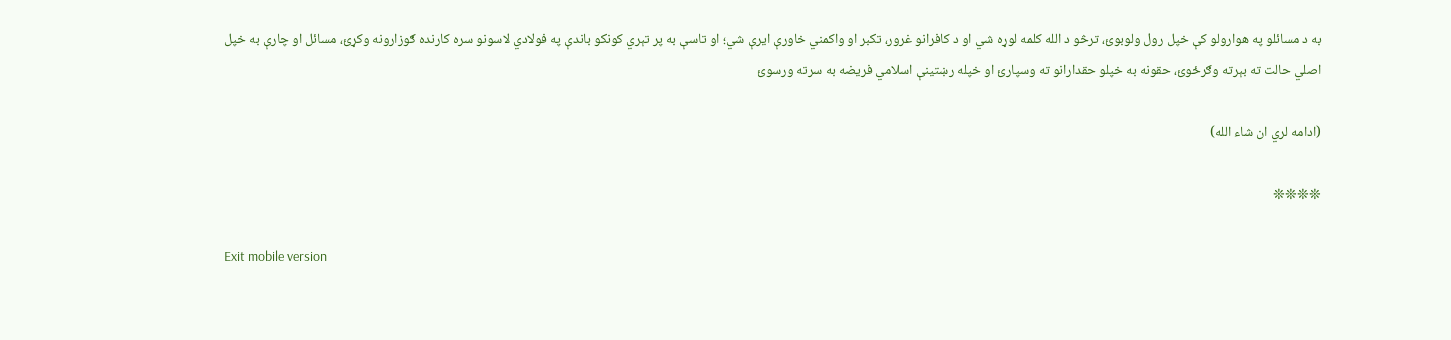به د مسائلو په هوارولو کې خپل رول ولوبوئ، ترڅو د الله کلمه لوړه شي او د کافرانو غرور، تکبر او واکمني خاورې ایرې شي؛ او تاسې به پر تېري کونکو باندې په فولادي لاسونو سره کارنده ګوزارونه وکړئ، مسائل او چارې به خپل اصلي حالت ته بېرته وګرځوئ، حقونه به خپلو حقدارانو ته وسپارئ او خپله رښتینې اسلامي فریضه به سرته ورسوئ

(ادامه لري ان شاء الله)

❊❊❊❊

Exit mobile version